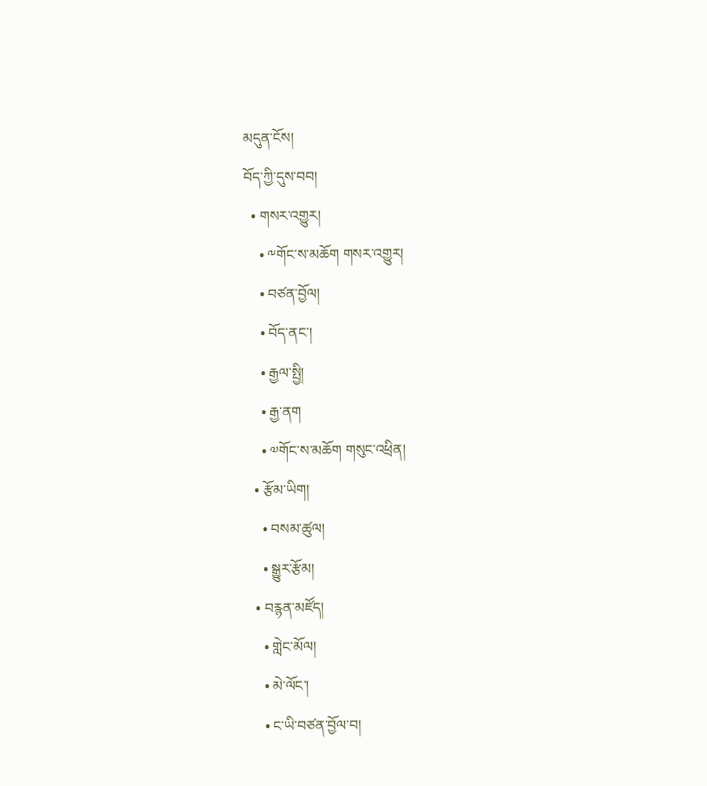མདུན་ངོས།
བོད་ཀྱི་དུས་བབ།
  • གསར་འགྱུར།
    • ༸གོང་ས་མཆོག གསར་འགྱུར།
    • བཙན་བྱོལ།
    • བོད་ནང་།
    • རྒྱལ་སྤྱི།
    • རྒྱ་ནག
    • ༧གོང་ས་མཆོག གསུང་འཕྲིན།
  • རྩོམ་ཡིག།
    • བསམ་ཚུལ།
    • སྒྱུར་རྩོམ།
  • བརྙན་མཛོད།
    • གླེང་མོལ།
    • མེ་ལོང་།
    • ང་ཡི་བཙན་བྱོལ་བ།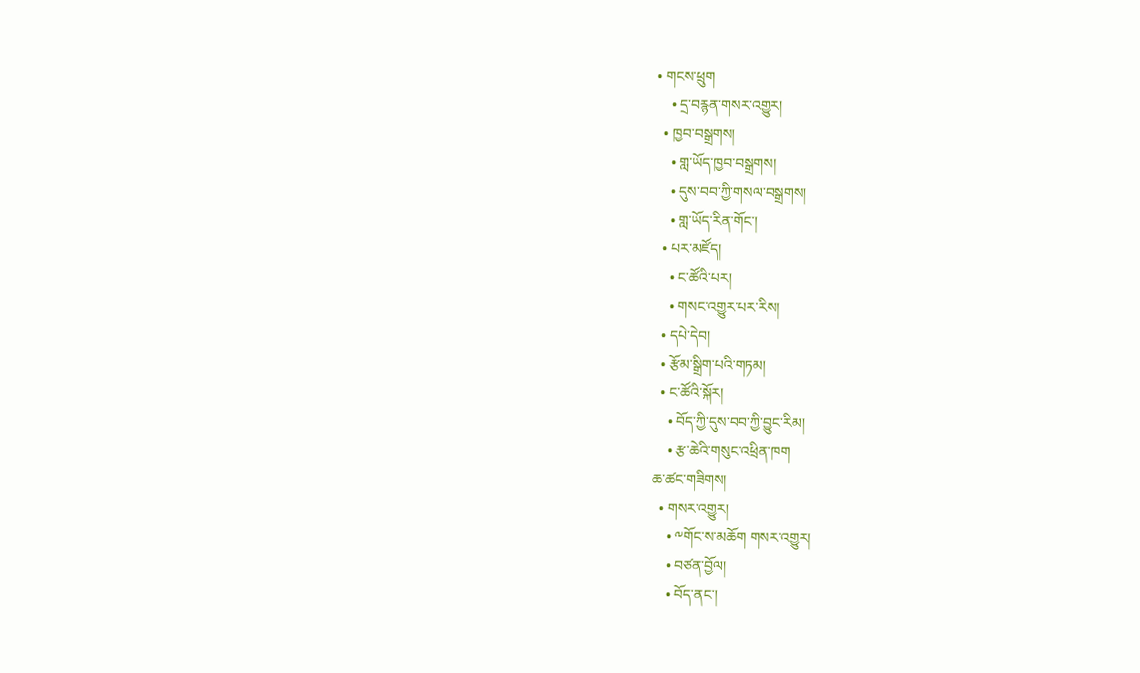• གངས་ཕྲུག
    • དྲ་བརྙན་གསར་འགྱུར།
  • ཁྱབ་བསྒྲགས།
    • གླ་ཡོད་ཁྱབ་བསྒྲགས།
    • དུས་བབ་ཀྱི་གསལ་བསྒྲགས།
    • གླ་ཡོད་རིན་གོང་།
  • པར་མཛོད།
    • ང་ཚོའི་པར།
    • གསང་འགྱུར་པར་རིས།
  • དཔེ་དེབ།
  • རྩོམ་སྒྲིག་པའི་གཏམ།
  • ང་ཚོའི་སྐོར།
    • བོད་ཀྱི་དུས་བབ་ཀྱི་བྱུང་རིམ།
    • རྩ་ཆེའི་གསུང་འཕྲིན་ཁག
ཆ་ཚང་གཟིགས།
  • གསར་འགྱུར།
    • ༸གོང་ས་མཆོག གསར་འགྱུར།
    • བཙན་བྱོལ།
    • བོད་ནང་།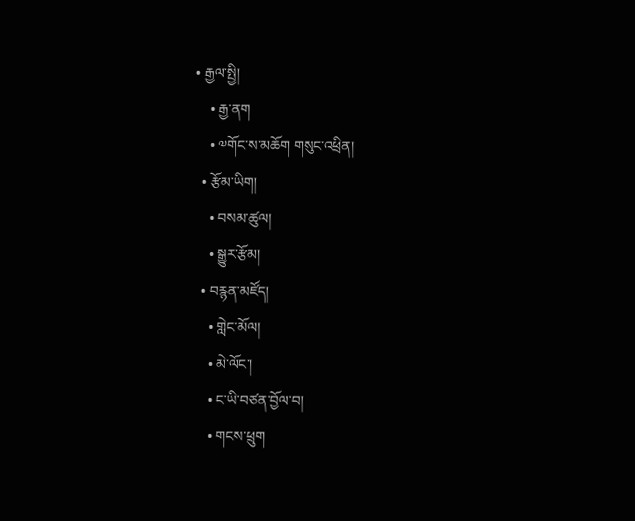• རྒྱལ་སྤྱི།
    • རྒྱ་ནག
    • ༧གོང་ས་མཆོག གསུང་འཕྲིན།
  • རྩོམ་ཡིག།
    • བསམ་ཚུལ།
    • སྒྱུར་རྩོམ།
  • བརྙན་མཛོད།
    • གླེང་མོལ།
    • མེ་ལོང་།
    • ང་ཡི་བཙན་བྱོལ་བ།
    • གངས་ཕྲུག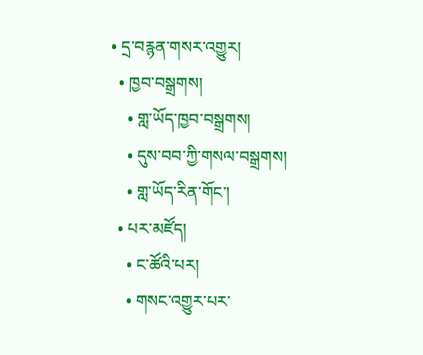• དྲ་བརྙན་གསར་འགྱུར།
  • ཁྱབ་བསྒྲགས།
    • གླ་ཡོད་ཁྱབ་བསྒྲགས།
    • དུས་བབ་ཀྱི་གསལ་བསྒྲགས།
    • གླ་ཡོད་རིན་གོང་།
  • པར་མཛོད།
    • ང་ཚོའི་པར།
    • གསང་འགྱུར་པར་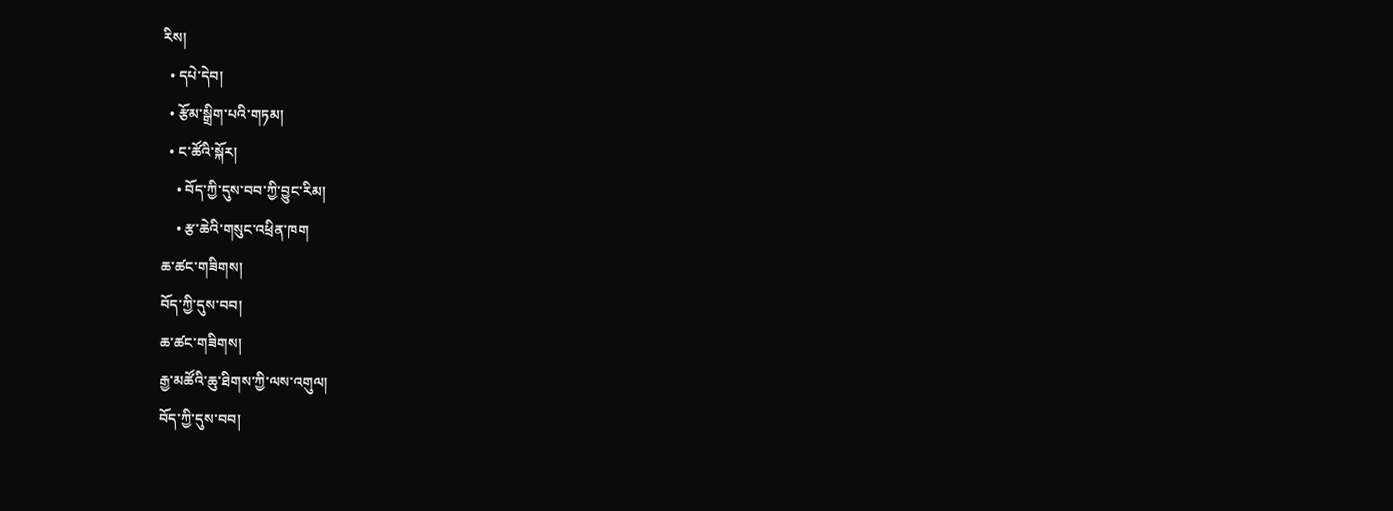རིས།
  • དཔེ་དེབ།
  • རྩོམ་སྒྲིག་པའི་གཏམ།
  • ང་ཚོའི་སྐོར།
    • བོད་ཀྱི་དུས་བབ་ཀྱི་བྱུང་རིམ།
    • རྩ་ཆེའི་གསུང་འཕྲིན་ཁག
ཆ་ཚང་གཟིགས།
བོད་ཀྱི་དུས་བབ།
ཆ་ཚང་གཟིགས།
རྒྱ་མཚོའི་ཆུ་ཐིགས་ཀྱི་ལས་འགུལ།
བོད་ཀྱི་དུས་བབ།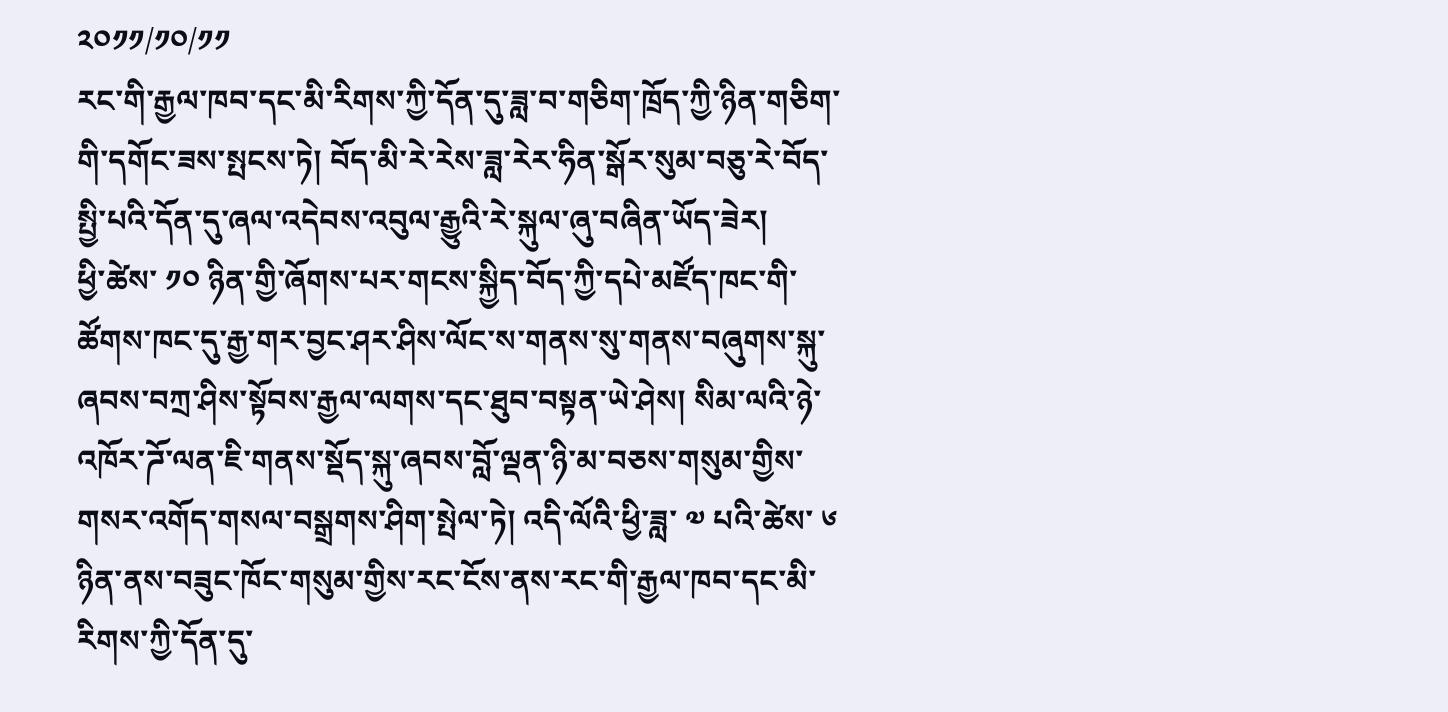༢༠༡༡/༡༠/༡༡
རང་གི་རྒྱལ་ཁབ་དང་མི་རིགས་ཀྱི་དོན་དུ་ཟླ་བ་གཅིག་ཁྲོད་ཀྱི་ཉིན་གཅིག་གི་དགོང་ཟས་སྤངས་ཏེ། བོད་མི་རེ་རེས་ཟླ་རེར་ཧིན་སྒོར་སུམ་བཅུ་རེ་བོད་སྤྱི་པའི་དོན་དུ་ཞལ་འདེབས་འབུལ་རྒྱུའི་རེ་སྐུལ་ཞུ་བཞིན་ཡོད་ཟེར།
ཕྱི་ཚེས་ ༡༠ ཉིན་གྱི་ཞོགས་པར་གངས་སྐྱིད་བོད་ཀྱི་དཔེ་མཛོད་ཁང་གི་ཚོགས་ཁང་དུ་རྒྱ་གར་བྱང་ཤར་ཤིས་ལོང་ས་གནས་སུ་གནས་བཞུགས་སྐུ་ཞབས་བཀྲ་ཤིས་སྟོབས་རྒྱལ་ལགས་དང་ཐུབ་བསྟན་ཡེ་ཤེས། སིམ་ལའི་ཉེ་འཁོར་ཌོ་ལན་ཇི་གནས་སྡོད་སྐུ་ཞབས་བློ་ལྡན་ཉི་མ་བཅས་གསུམ་གྱིས་གསར་འགོད་གསལ་བསྒྲགས་ཤིག་སྤེལ་ཏེ། འདི་ལོའི་ཕྱི་ཟླ་ ༧ པའི་ཚེས་ ༦ ཉིན་ནས་བཟུང་ཁོང་གསུམ་གྱིས་རང་ངོས་ནས་རང་གི་རྒྱལ་ཁབ་དང་མི་རིགས་ཀྱི་དོན་དུ་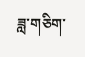ཟླ་གཅིག་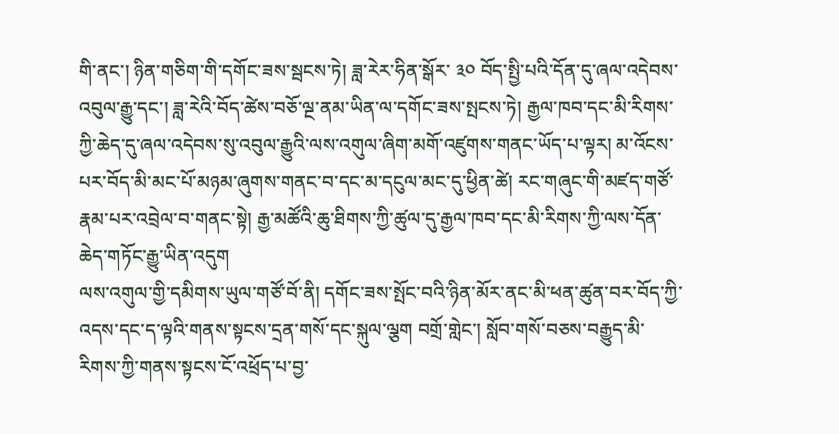གི་ནང་། ཉིན་གཅིག་གི་དགོང་ཟས་སྦངས་ཏེ། ཟླ་རེར་ཧིན་སྒོར་ ༣༠ བོད་སྤྱི་པའི་དོན་དུ་ཞལ་འདེབས་འབུལ་རྒྱུ་དང་། ཟླ་རེའི་བོད་ཚེས་བཅོ་ལྔ་ནམ་ཡིན་ལ་དགོང་ཟས་སྤངས་ཏེ། རྒྱལ་ཁབ་དང་མི་རིགས་ཀྱི་ཆེད་དུ་ཞལ་འདེབས་སུ་འབུལ་རྒྱུའི་ལས་འགུལ་ཞིག་མགོ་འཛུགས་གནང་ཡོད་པ་ལྟར། མ་འོངས་པར་བོད་མི་མང་པོ་མཉམ་ཞུགས་གནང་བ་དང་མ་དངུལ་མང་དུ་ཕྱིན་ཚེ། རང་གཞུང་གི་མཛད་གཙོ་རྣམ་པར་འབྲེལ་བ་གནང་སྟེ། རྒྱ་མཚོའི་ཆུ་ཐིགས་ཀྱི་ཚུལ་དུ་རྒྱལ་ཁབ་དང་མི་རིགས་ཀྱི་ལས་དོན་ཆེད་གཏོང་རྒྱུ་ཡིན་འདུག
ལས་འགུལ་གྱི་དམིགས་ཡུལ་གཙོ་བོ་ནི། དགོང་ཟས་སྤོང་བའི་ཉིན་མོར་ནང་མི་ཕན་ཚུན་བར་བོད་ཀྱི་འདས་དང་ད་ལྟའི་གནས་སྟངས་དྲན་གསོ་དང་སྐུལ་ལྕག བགྲོ་གླེང་། སློབ་གསོ་བཅས་བརྒྱུད་མི་རིགས་ཀྱི་གནས་སྟངས་ངོ་འཕྲོད་པ་བྱ་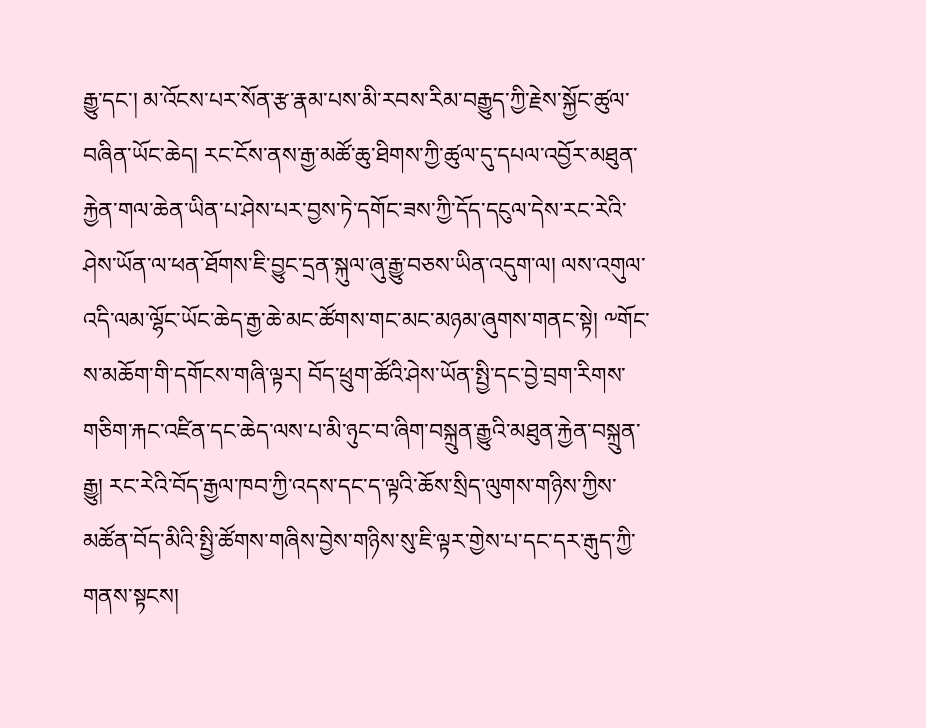རྒྱུ་དང་། མ་འོངས་པར་སོན་རྩ་རྣམ་པས་མི་རབས་རིམ་བརྒྱུད་ཀྱི་རྗེས་སྐྱོང་ཚུལ་བཞིན་ཡོང་ཆེད། རང་ངོས་ནས་རྒྱ་མཚོ་ཆུ་ཐིགས་ཀྱི་ཚུལ་དུ་དཔལ་འབྱོར་མཐུན་རྐྱེན་གལ་ཆེན་ཡིན་པ་ཤེས་པར་བྱས་ཏེ་དགོང་ཟས་ཀྱི་དོད་དངུལ་དེས་རང་རེའི་ཤེས་ཡོན་ལ་ཕན་ཐོགས་ཇི་བྱུང་དྲན་སྐུལ་ཞུ་རྒྱུ་བཅས་ཡིན་འདུག་ལ། ལས་འགུལ་འདི་ལམ་ལྷོང་ཡོང་ཆེད་རྒྱ་ཆེ་མང་ཚོགས་གང་མང་མཉམ་ཞུགས་གནང་སྟེ། ༸གོང་ས་མཆོག་གི་དགོངས་གཞི་ལྟར། བོད་ཕྲུག་ཚོའི་ཤེས་ཡོན་སྤྱི་དང་བྱེ་བྲག་རིགས་གཅིག་རྐང་འཛིན་དང་ཆེད་ལས་པ་མི་ཉུང་བ་ཞིག་བསྐྲུན་རྒྱུའི་མཐུན་རྐྱེན་བསྐྲུན་རྒྱུ། རང་རེའི་བོད་རྒྱལ་ཁབ་ཀྱི་འདས་དང་ད་ལྟའི་ཆོས་སྲིད་ལུགས་གཉིས་ཀྱིས་མཚོན་བོད་མིའི་སྤྱི་ཚོགས་གཞིས་བྱེས་གཉིས་སུ་ཇི་ལྟར་གྱེས་པ་དང་དར་རྒུད་ཀྱི་གནས་སྟངས།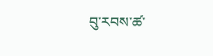བུ་རབས་ཚ་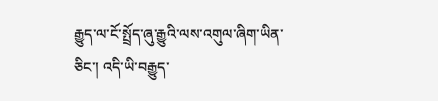རྒྱུད་ལ་ངོ་སྤྲོད་ཞུ་རྒྱུའི་ལས་འགུལ་ཞིག་ཡིན་ཅིང་། འདི་ཡི་བརྒྱུད་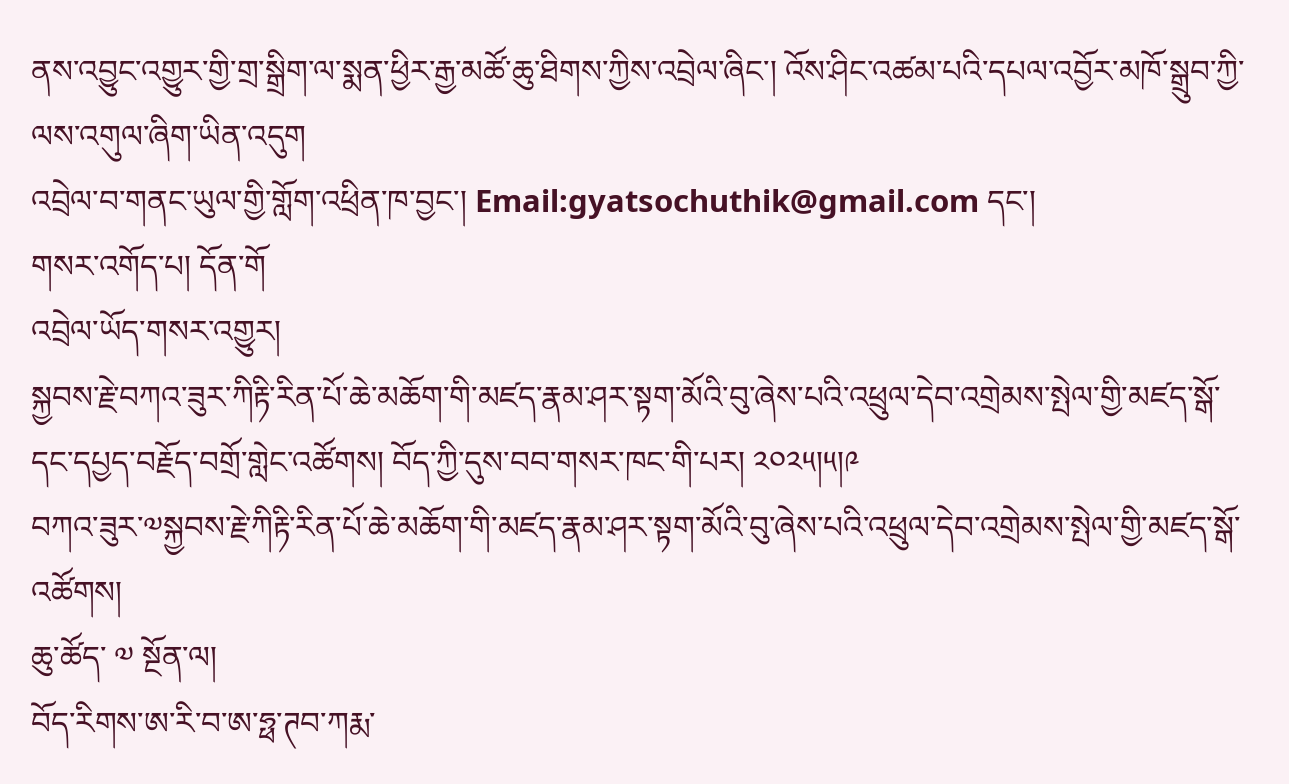ནས་འབྱུང་འགྱུར་གྱི་གྲ་སྒྲིག་ལ་སྨན་ཕྱིར་རྒྱ་མཚོ་ཆུ་ཐིགས་ཀྱིས་འབྲེལ་ཞིང་། འོས་ཤིང་འཚམ་པའི་དཔལ་འབྱོར་མཁོ་སྒྲུབ་ཀྱི་ལས་འགུལ་ཞིག་ཡིན་འདུག
འབྲེལ་བ་གནང་ཡུལ་གྱི་གློག་འཕྲིན་ཁ་བྱང་། Email:gyatsochuthik@gmail.com དང་།
གསར་འགོད་པ། དོན་གོ
འབྲེལ་ཡོད་གསར་འགྱུར།
སྐྱབས་རྗེ་བཀའ་ཟུར་ཀིརྟི་རིན་པོ་ཆེ་མཆོག་གི་མཛད་རྣམ་ཤར་སྟག་མོའི་བུ་ཞེས་པའི་འཕྲུལ་དེབ་འགྲེམས་སྤེལ་གྱི་མཛད་སྒོ་དང་དཔྱད་བརྗོད་བགྲོ་གླེང་འཚོགས། བོད་ཀྱི་དུས་བབ་གསར་ཁང་གི་པར། ༢༠༢༥།༥།༩
བཀའ་ཟུར་༧སྐྱབས་རྗེ་ཀིརྟི་རིན་པོ་ཆེ་མཆོག་གི་མཛད་རྣམ་ཤར་སྟག་མོའི་བུ་ཞེས་པའི་འཕྲུལ་དེབ་འགྲེམས་སྤེལ་གྱི་མཛད་སྒོ་འཚོགས།
ཆུ་ཚོད་ ༧ སྔོན་ལ།
བོད་རིགས་ཨ་རི་བ་ཨ་ཧྥ་ཊབ་ཀརྨ་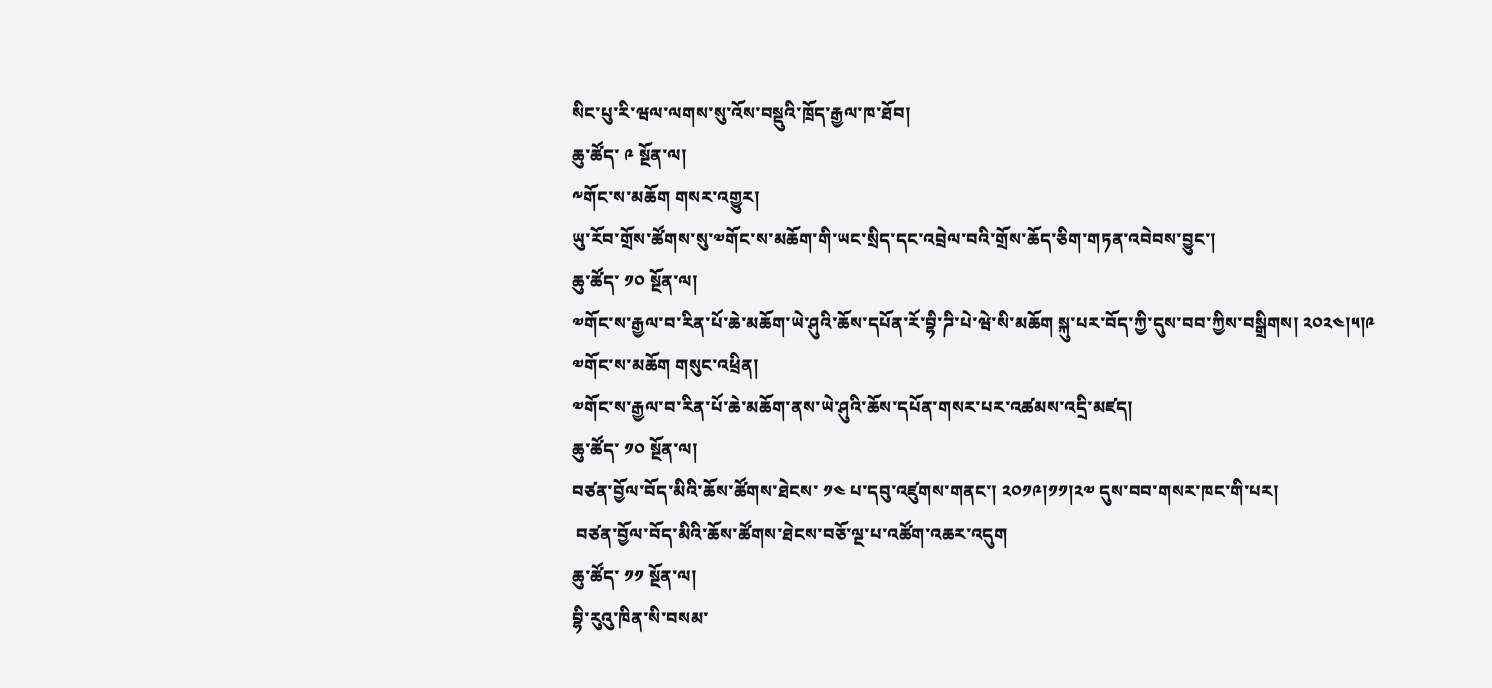སིང་པུ་རི་ཝལ་ལགས་སུ་འོས་བསྡུའི་ཁྲོད་རྒྱལ་ཁ་ཐོབ།
ཆུ་ཚོད་ ༩ སྔོན་ལ།
༸གོང་ས་མཆོག གསར་འགྱུར།
ཡུ་རོབ་གྲོས་ཚོགས་སུ་༧གོང་ས་མཆོག་གི་ཡང་སྲིད་དང་འབྲེལ་བའི་གྲོས་ཆོད་ཅིག་གཏན་འབེབས་བྱུང་།
ཆུ་ཚོད་ ༡༠ སྔོན་ལ།
༧གོང་ས་རྒྱལ་བ་རིན་པོ་ཆེ་མཆོག་ཡེ་ཤུའི་ཆོས་དཔོན་རོ་བྷི་ཌི་པེ་ཝེ་སི་མཆོག སྐུ་པར་བོད་ཀྱི་དུས་བབ་ཀྱིས་བསྒྲིགས། ༢༠༢༤།༥།༩
༧གོང་ས་མཆོག གསུང་འཕྲིན།
༧གོང་ས་རྒྱལ་བ་རིན་པོ་ཆེ་མཆོག་ནས་ཡེ་ཤུའི་ཆོས་དཔོན་གསར་པར་འཚམས་འདྲི་མཛད།
ཆུ་ཚོད་ ༡༠ སྔོན་ལ།
བཙན་བྱོལ་བོད་མིའི་ཆོས་ཚོགས་ཐེངས་ ༡༤ པ་དབུ་འཛུགས་གནང་། ༢༠༡༩།༡༡།༢༧ དུས་བབ་གསར་ཁང་གི་པར།
 བཙན་བྱོལ་བོད་མིའི་ཆོས་ཚོགས་ཐེངས་བཅོ་ལྔ་པ་འཚོག་འཆར་འདུག
ཆུ་ཚོད་ ༡༡ སྔོན་ལ།
བྷི་རུའུ་ཁིན་སི་བསམ་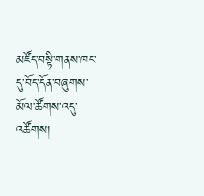མཛོད་བསྟི་གནས་ཁང་དུ་བོད་དོན་བཞུགས་མོལ་ཚོགས་འདུ་འཚོགས།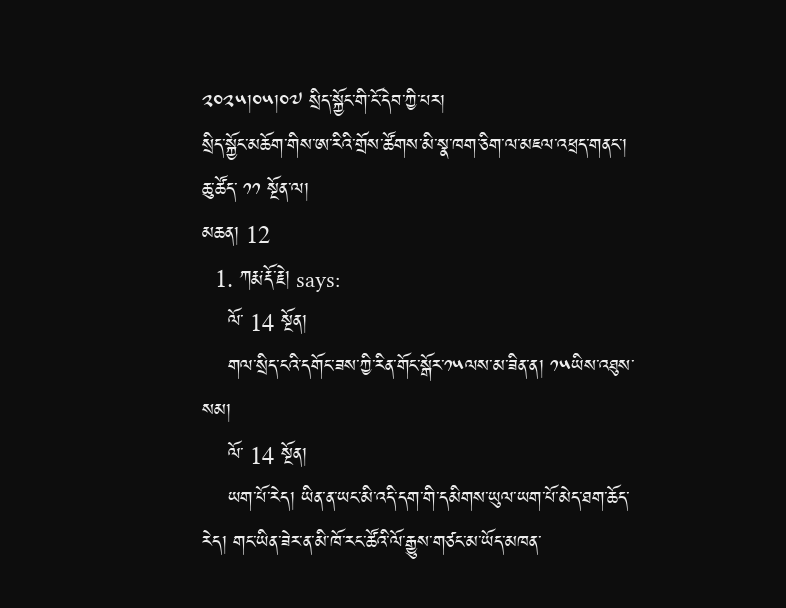༢༠༢༥།༠༥།༠༧ སྲིད་སྐྱོང་གི་ངོ་དེབ་ཀྱི་པར།
སྲིད་སྐྱོང་མཆོག་གིས་ཨ་རིའི་གྲོས་ཚོགས་མི་སྣ་ཁག་ཅིག་ལ་མཇལ་འཕྲད་གནང་།
ཆུ་ཚོད་ ༡༡ སྔོན་ལ།
མཆན། 12
  1. ཀརྨ་རྡོ་རྗེ། says:
    ལོ་ 14 སྔོན།
    གལ་སྲིད་ངའི་དགོང་ཟས་ཀྱི་རིན་གོང་སྒོར་༡༥ལས་མ་ཟིན་ན། ༡༥ཡིས་འཐུས་སམ།
    ལོ་ 14 སྔོན།
    ཡག་པོ་རེད། ཡིན་ན་ཡང་མི་འདི་དག་གི་དམིགས་ཡུལ་ཡག་པོ་མེད་ཐག་ཆོད་རེད། གང་ཡིན་ཟེར་ན་མི་ཁོ་རང་ཚོའི་ལོ་རྒྱུས་གཙང་མ་ཡོད་མཁན་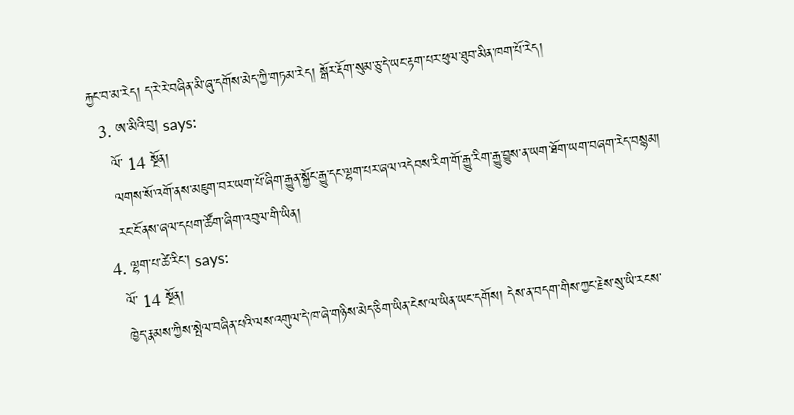རྐྱང་བ་མ་རེད། ད་རེ་རེ་བཞིན་མི་ཞུ་དགོས་མེད་ཀྱི་གཏམ་རེད། སྒོར་རྡོག་སུམ་ཅུ་དེ་ཡང་རྟག་པར་ཕུལ་ཐུབ་མིན་ཁག་པོ་རེད།
  3. ཨ་མིའི་བུ། says:
    ལོ་ 14 སྔོན།
    ལགས་སོ་འགོ་ནས་མཇུག་བར་ཡག་པོ་ཞིག་རྒྱུན་སྐྱོང་རྒྱུ་དང་ལྷག་པར་ཞལ་འདེབས་རིག་གོ་རྒྱུ་རིག་རྒྱུ་བྱུས་ན་ཡག་ཐོག་ཡག་བཞག་རེད་བསྙམ།
    རང་ངོ་ནས་ཞལ་དཔག་ཚོག་ཞིག་འབུལ་གི་ཡིན།
  4. ལྷག་པ་ཚེ་རིང་། says:
    ལོ་ 14 སྔོན།
    ཁྱེད་རྣམས་ཀྱིས་སྤེལ་བཞིན་པའི་ལས་འགུལ་དེ་ཁ་ཞེ་གཉིས་མེད་ཅིག་ཡིན་ངེས་ལ་ཡིན་ཡང་དགོས། དེས་ན་བདག་གིས་ཀྱང་རྗེས་སུ་ཡི་རངས་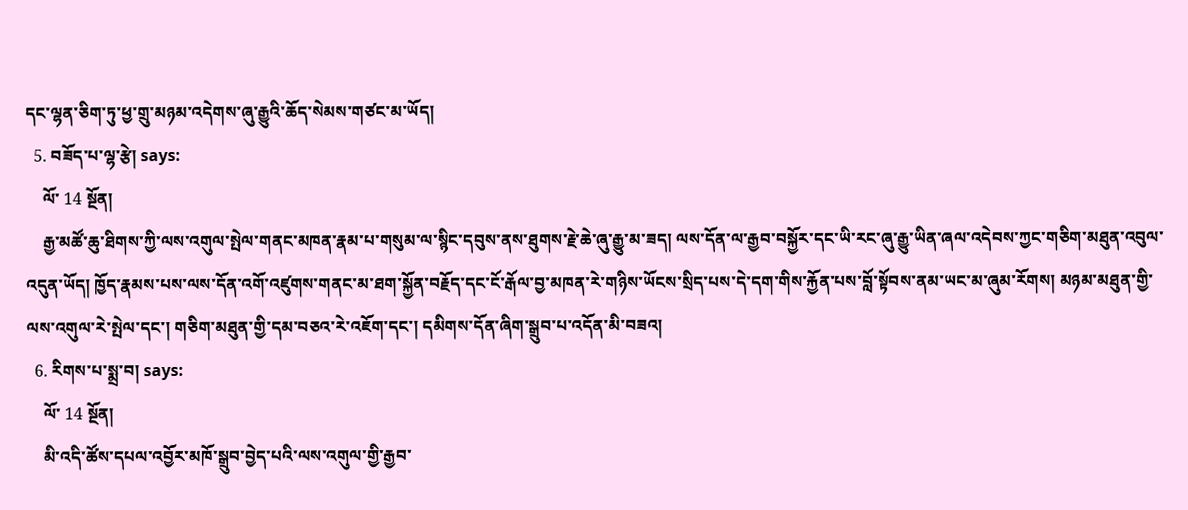དང་ལྷན་ཅིག་ཏུ་ཕྱ་གྲུ་མཉམ་འདེགས་ཞུ་རྒྱུའི་ཆོད་སེམས་གཙང་མ་ཡོད།
  5. བཟོད་པ་ལྷ་རྩེ། says:
    ལོ་ 14 སྔོན།
    རྒྱ་མཚོ་ཆུ་ཐིགས་ཀྱི་ལས་འགུལ་སྤེལ་གནང་མཁན་རྣམ་པ་གསུམ་ལ་སྙིང་དབུས་ནས་ཐུགས་རྗེ་ཆེ་ཞུ་རྒྱུ་མ་ཟད། ལས་དོན་ལ་རྒྱབ་བསྐྱོར་དང་ཡི་རང་ཞུ་རྒྱུ་ཡིན་ཞལ་འདེབས་ཀྱང་གཅིག་མཐུན་འབུལ་འདུན་ཡོད། ཁྱོད་རྣམས་པས་ལས་དོན་འགོ་འཛུགས་གནང་མ་ཐག་སྐྱོན་བརྗོད་དང་ངོ་རྒོལ་བྱ་མཁན་རེ་གཉིས་ཡོངས་སྲིད་པས་དེ་དག་གིས་རྐྱོན་པས་བློ་སྟོབས་ནམ་ཡང་མ་ཞུམ་རོགས། མཉམ་མཐུན་གྱི་ལས་འགུལ་རེ་སྤེལ་དང་། གཅིག་མཐུན་གྱི་དམ་བཅའ་རེ་འཇོག་དང་། དམིགས་དོན་ཞིག་སྒྲུབ་པ་འདོན་མི་བཟའ།
  6. རིགས་པ་སྨྲ་བ། says:
    ལོ་ 14 སྔོན།
    མི་འདི་ཚོས་དཔལ་འབྱོར་མཁོ་སྒྲུབ་བྱེད་པའི་ལས་འགུལ་གྱི་རྒྱབ་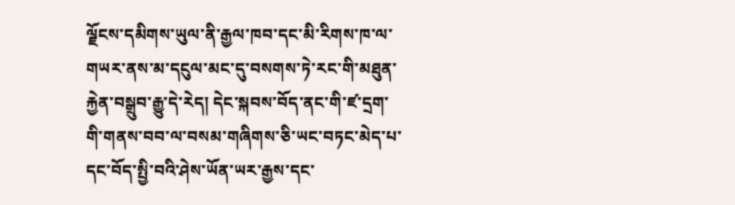ལྗོངས་དམིགས་ཡུལ་ནི་རྒྱལ་ཁབ་དང་མི་རིགས་ཁ་ལ་གཡར་ནས་མ་དངུལ་མང་དུ་བསགས་ཏེ་རང་གི་མཐུན་རྐྱེན་བསྒྲུབ་རྒྱུ་དེ་རེད། དེང་སྐབས་བོད་ནང་གི་ཛ་དྲག་གི་གནས་བབ་ལ་བསམ་གཞིགས་ཅི་ཡང་བཏང་མེད་པ་དང་བོད་སྤྱི་བའི་ཤེས་ཡོན་ཡར་རྒྱས་དང་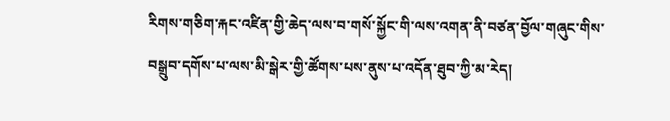རིགས་གཅིག་རྐང་འཛིན་གྱི་ཆེད་ལས་བ་གསོ་སྐྱོང་གི་ལས་འགན་ནི་བཙན་བྱོལ་གཞུང་གིས་བསྒྲུབ་དགོས་པ་ལས་མི་སྒེར་གྱི་ཚོགས་པས་ནུས་པ་འདོན་ཐུབ་ཀྱི་མ་རེད།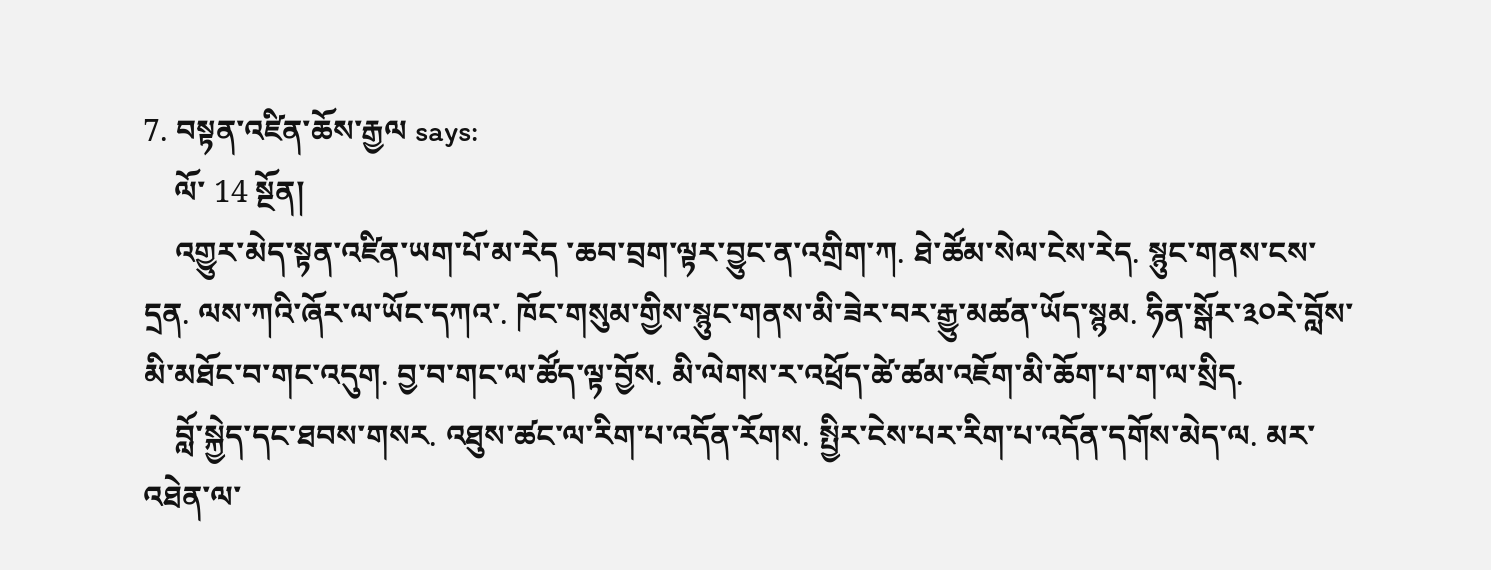7. བསྟན་འཛིན་ཆོས་རྒྱལ says:
    ལོ་ 14 སྔོན།
    འགྱུར་མེད་སྟན་འཛིན་ཡག་པོ་མ་རེད ་ཆབ་བྲག་ལྟར་བྱུང་ན་འགྲིག་ཀ. ཐེ་ཚོམ་སེལ་ངེས་རེད. སྙུང་གནས་ངས་དྲན. ལས་ཀའི་ཞོར་ལ་ཡོང་དཀའ་. ཁོང་གསུམ་གྱིས་སྙུང་གནས་མི་ཟེར་བར་རྒྱུ་མཚན་ཡོད་སྙམ. ཧིན་སྒོར་༣༠རེ་བློས་མི་མཐོང་བ་གང་འདུག. བྱ་བ་གང་ལ་ཚོད་ལྟ་བྱོས. མི་ལེགས་ར་འཕྲོད་ཚེ་ཚམ་འཇོག་མི་ཆོག་པ་ག་ལ་སྲིད.
    བློ་སྐྱེད་དང་ཐབས་གསར. འཐུས་ཚང་ལ་རིག་པ་འདོན་རོགས. སྤྱིར་ངེས་པར་རིག་པ་འདོན་དགོས་མེད་ལ. མར་འཐེན་ལ་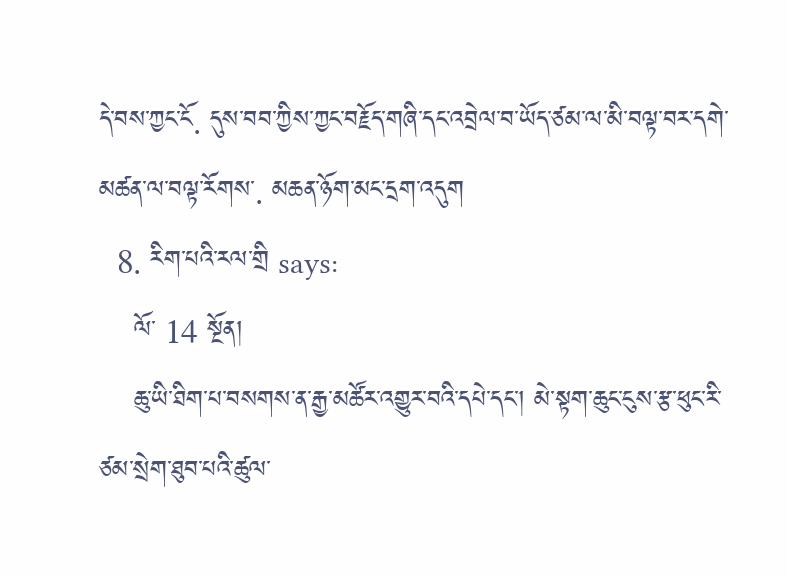དེ་བས་ཀྱང་ངོ. དུས་བབ་ཀྱིས་ཀྱང་བརྗོད་གཞི་དང་འབྲེལ་བ་ཡོད་ཙམ་ལ་མི་བལྟ་བར་དགེ་མཚན་ལ་བལྟ་རོགས་. མཆན་ཉོག་མང་དྲག་འདུག
  8. རིག་པའི་རལ་གྲི says:
    ལོ་ 14 སྔོན།
    ཆུ་ཡི་ཐིག་པ་བསགས་ན་རྒྱ་མཚོར་འགྱུར་བའི་དཔེ་དང་། མེ་སྟག་ཆུང་ངུས་རྩ་ཕུང་རི་ཙམ་སྲེག་ཐུབ་པའི་ཚུལ་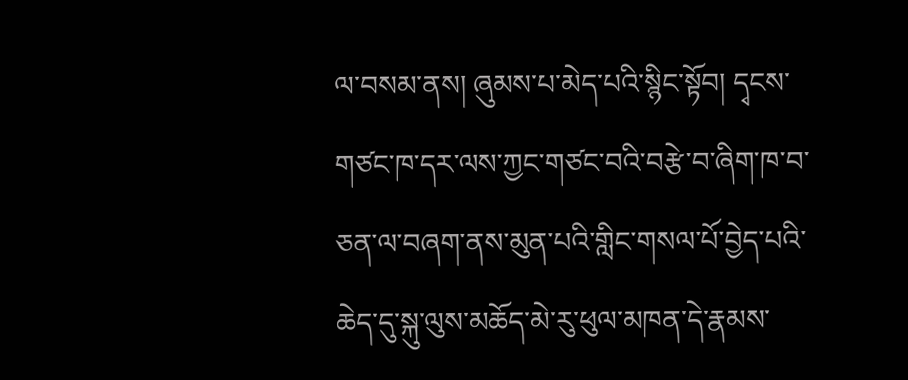ལ་བསམ་ནས། ཞུམས་པ་མེད་པའི་སྙིང་སྟོབ། དྭངས་གཙང་ཁ་དར་ལས་ཀྱང་གཙང་བའི་བརྩེ་བ་ཞིག་ཁ་བ་ཅན་ལ་བཞག་ནས་མུན་པའི་གླིང་གསལ་པོ་བྱེད་པའི་ཆེད་དུ་སྐུ་ལུས་མཆོད་མེ་རུ་ཕུལ་མཁན་དེ་རྣམས་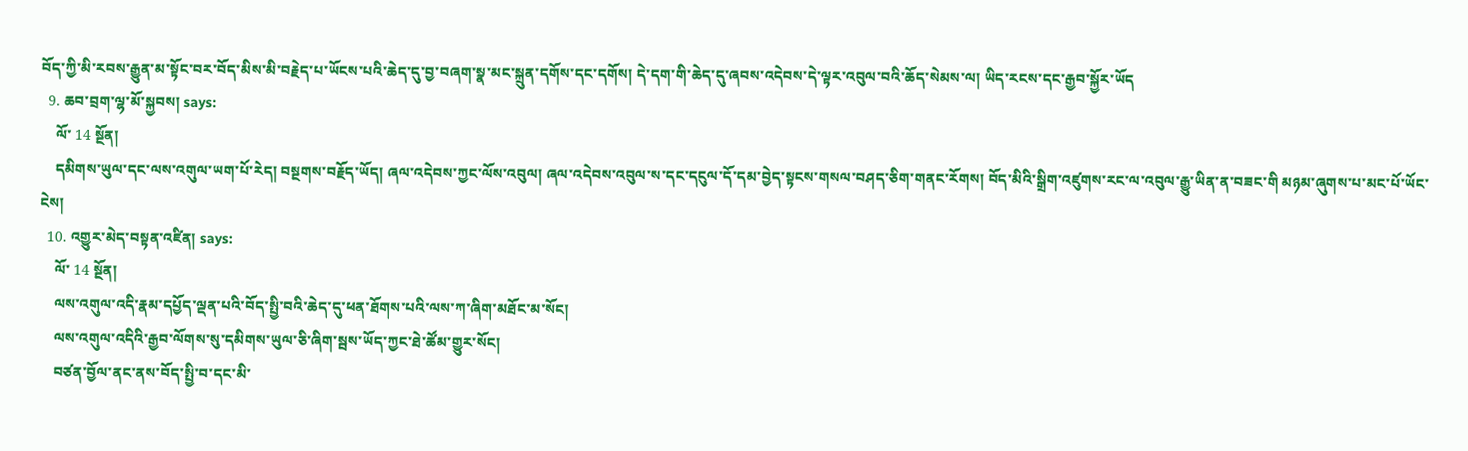བོད་ཀྱི་མི་རབས་རྒྱུན་མ་སྟོང་བར་བོད་མིས་མི་བརྗེད་པ་ཡོངས་པའི་ཆེད་དུ་བྱ་བཞག་སྣ་མང་སྐྲུན་དགོས་དང་དགོས། དེ་དག་གི་ཆེད་དུ་ཞབས་འདེབས་དེ་ལྟར་འབུལ་བའི་ཆོད་སེམས་ལ། ཡིད་རངས་དང་རྒྱབ་སྐྱོར་ཡོད
  9. ཆབ་བྲག་ལྷ་མོ་སྐྱབས། says:
    ལོ་ 14 སྔོན།
    དམིགས་ཡུལ་དང་ལས་འགུལ་ཡག་པོ་རེད། བསྔགས་བརྗོད་ཡོད། ཞལ་འདེབས་ཀྱང་ལོས་འབུལ། ཞལ་འདེབས་འབུལ་ས་དང་དངུལ་དོ་དམ་བྱེད་སྟངས་གསལ་བཤད་ཅིག་གནང་རོགས། བོད་མིའི་སྒྲིག་འཛུགས་རང་ལ་འབུལ་རྒྱུ་ཡིན་ན་བཟང་གི མཉམ་ཞུགས་པ་མང་པོ་ཡོང་ངེས།
  10. འགྱུར་མེད་བསྟན་འཛིན། says:
    ལོ་ 14 སྔོན།
    ལས་འགུལ་འདི་རྣམ་དཔྱོད་ལྡན་པའི་བོད་སྤྱི་བའི་ཆེད་དུ་ཕན་ཐོགས་པའི་ལས་ཀ་ཞིག་མཐོང་མ་སོང།
    ལས་འགུལ་འདིའི་རྒྱབ་ལོགས་སུ་དམིགས་ཡུལ་ཅི་ཞིག་སྦས་ཡོད་ཀྱང་ཐེ་ཚོམ་གྱུར་སོང།
    བཙན་བྱོལ་ནང་ནས་བོད་སྤྱི་བ་དང་མི་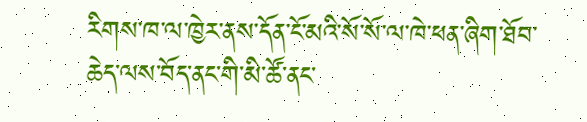རིགས་ཁ་ལ་ཁྱེར་ནས་དོན་ངོ་མའི་སོ་སོ་ལ་ཁེ་ཕན་ཞིག་ཐོབ་ཆེད་ལས་བོད་ནང་གི་མི་ཚོ་ནང་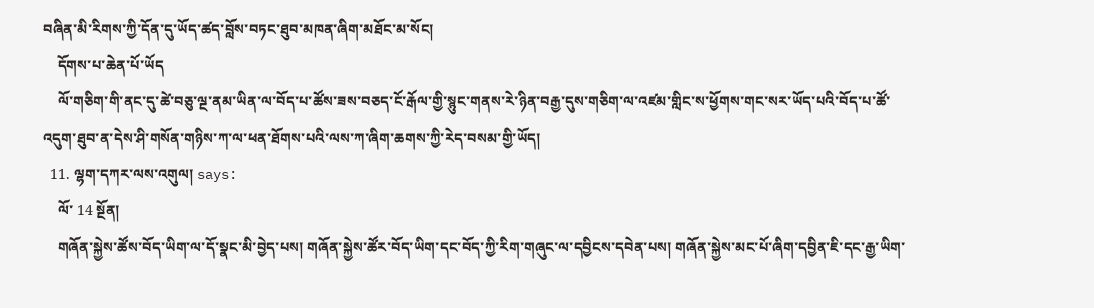བཞིན་མི་རིགས་ཀྱི་དོན་དུ་ཡོད་ཚད་བློས་བཏང་ཐུབ་མཁན་ཞིག་མཐོང་མ་སོང།
    དོགས་པ་ཆེན་པོ་ཡོད
    ལོ་གཅིག་གི་ནང་དུ་ཚེ་བཅུ་ལྔ་ནམ་ཡིན་ལ་བོད་པ་ཚོས་ཟས་བཅད་ངོ་རྒོལ་གྱི་སྙུང་གནས་རེ་ཉིན་བརྒྱ་དུས་གཅིག་ལ་འཛམ་གླིང་ས་ཕྱོགས་གང་སར་ཡོད་པའི་བོད་པ་ཚོ་འདུག་ཐུབ་ན་དེས་ཤི་གསོན་གཉིས་ཀ་ལ་ཕན་ཐོགས་པའི་ལས་ཀ་ཞིག་ཆགས་ཀྱི་རེད་བསམ་གྱི་ཡོད།
  11. ལྷག་དཀར་ལས་འགུལ། says:
    ལོ་ 14 སྔོན།
    གཞོན་སྐྱེས་ཚོས་བོད་ཡིག་ལ་དོ་སྣང་མི་བྱེད་པས། གཞོན་སྐྱེས་ཚོར་བོད་ཡིག་དང་བོད་ཀྱི་རིག་གཞུང་ལ་དབྱིངས་དབེན་པས། གཞོན་སྐྱེས་མང་པོ་ཞིག་དབྱིན་ཇི་དང་རྒྱ་ཡིག་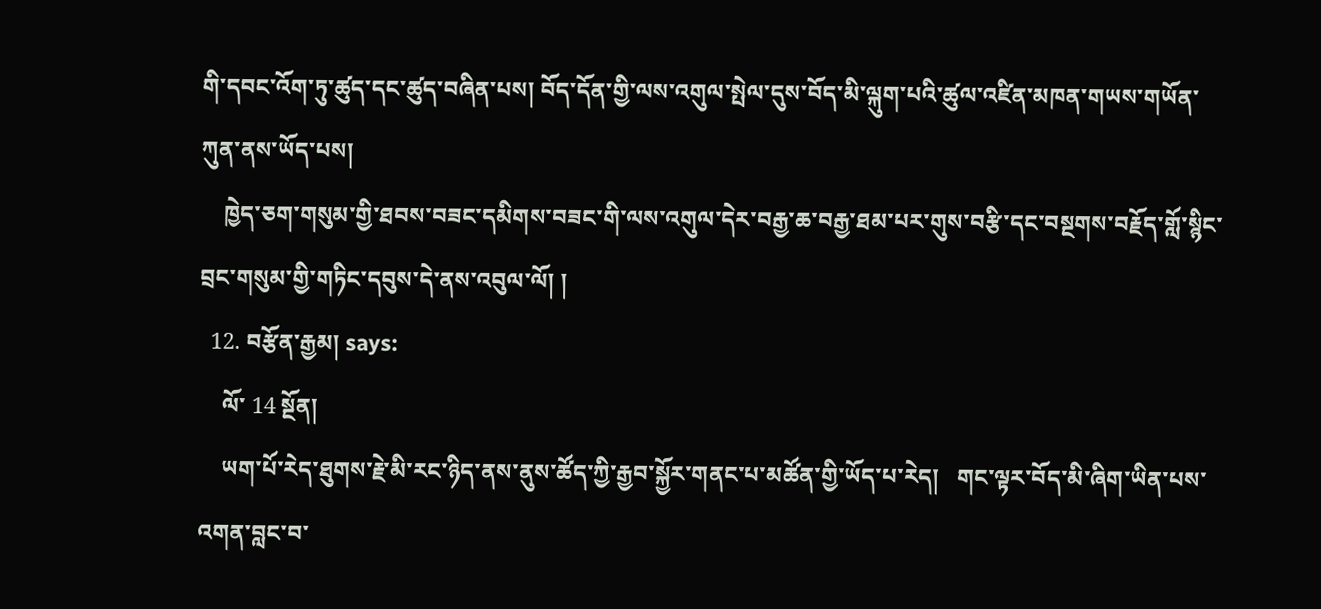གི་དབང་འོག་ཏུ་ཚུད་དང་ཚུད་བཞིན་པས། བོད་དོན་གྱི་ལས་འགུལ་སྤེལ་དུས་བོད་མི་ལྐུག་པའི་ཚུལ་འཛིན་མཁན་གཡས་གཡོན་ཀུན་ནས་ཡོད་པས།
    ཁྱེད་ཅག་གསུམ་གྱི་ཐབས་བཟང་དམིགས་བཟང་གི་ལས་འགུལ་དེར་བརྒྱ་ཆ་བརྒྱ་ཐམ་པར་གུས་བརྩི་དང་བསྔགས་བརྗོད་གློ་སྙིང་བྲང་གསུམ་གྱི་གཏིང་དབུས་དེ་ནས་འབུལ་ལོ། །
  12. བརྩོན་རྒྱམ། says:
    ལོ་ 14 སྔོན།
    ཡག་པོ་རེད་ཐུགས་རྗེ་མི་རང་ཉིད་ནས་ནུས་ཚོད་ཀྱི་རྒྱབ་སྐྱོར་གནང་པ་མཚོན་གྱི་ཡོད་པ་རེད།   གང་ལྟར་བོད་མི་ཞིག་ཡིན་པས་འགན་བླང་བ་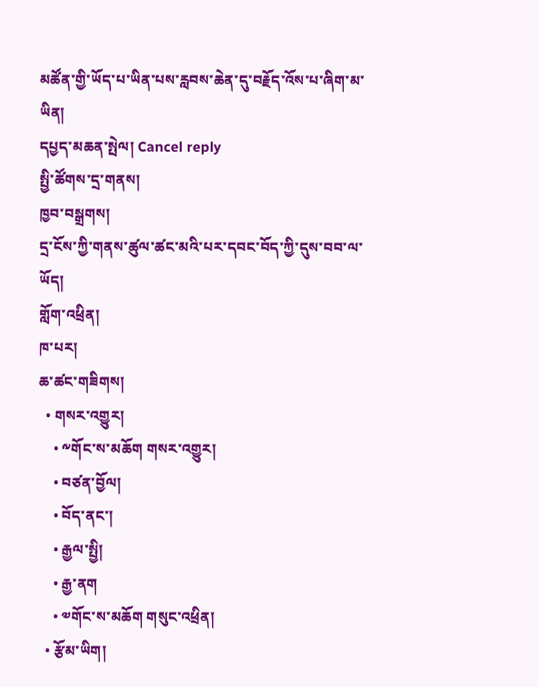མཚོན་གྱི་ཡོད་པ་ཡིན་པས་རླབས་ཆེན་དུ་བརྗོད་འོས་པ་ཞིག་མ་ཡིན།
དཔྱད་མཆན་སྤེལ། Cancel reply
སྤྱི་ཚོགས་དྲ་གནས།
ཁྱབ་བསྒྲགས།
དྲ་ངོས་ཀྱི་གནས་ཚུལ་ཚང་མའི་པར་དབང་བོད་ཀྱི་དུས་བབ་ལ་ཡོད།
གློག་འཕྲིན།
ཁ་པར།
ཆ་ཚང་གཟིགས།
  • གསར་འགྱུར།
    • ༸གོང་ས་མཆོག གསར་འགྱུར།
    • བཙན་བྱོལ།
    • བོད་ནང་།
    • རྒྱལ་སྤྱི།
    • རྒྱ་ནག
    • ༧གོང་ས་མཆོག གསུང་འཕྲིན།
  • རྩོམ་ཡིག།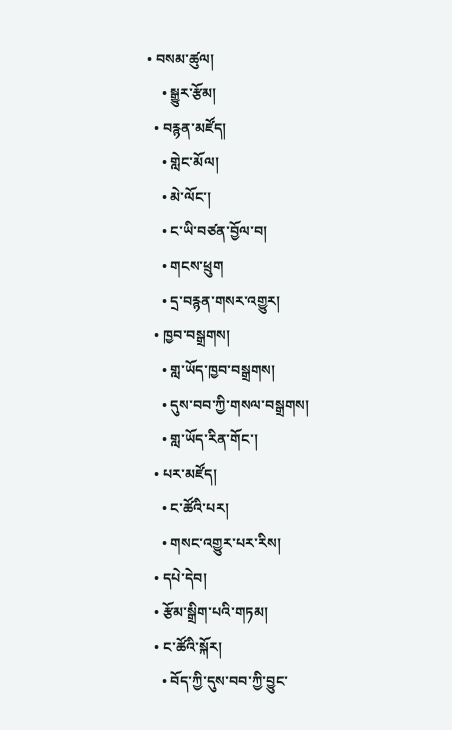• བསམ་ཚུལ།
    • སྒྱུར་རྩོམ།
  • བརྙན་མཛོད།
    • གླེང་མོལ།
    • མེ་ལོང་།
    • ང་ཡི་བཙན་བྱོལ་བ།
    • གངས་ཕྲུག
    • དྲ་བརྙན་གསར་འགྱུར།
  • ཁྱབ་བསྒྲགས།
    • གླ་ཡོད་ཁྱབ་བསྒྲགས།
    • དུས་བབ་ཀྱི་གསལ་བསྒྲགས།
    • གླ་ཡོད་རིན་གོང་།
  • པར་མཛོད།
    • ང་ཚོའི་པར།
    • གསང་འགྱུར་པར་རིས།
  • དཔེ་དེབ།
  • རྩོམ་སྒྲིག་པའི་གཏམ།
  • ང་ཚོའི་སྐོར།
    • བོད་ཀྱི་དུས་བབ་ཀྱི་བྱུང་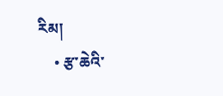རིམ།
    • རྩ་ཆེའི་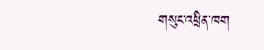གསུང་འཕྲིན་ཁག